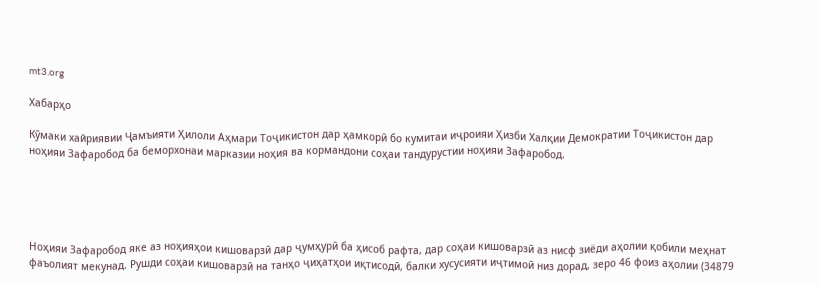mt3.org

Хабарҳо

Кӯмаки хайриявии Ҷамъияти Ҳилоли Аҳмари Тоҷикистон дар ҳамкорӣ бо кумитаи иҷроияи Ҳизби Халқии Демократии Тоҷикистон дар ноҳияи Зафаробод ба беморхонаи марказии ноҳия ва кормандони соҳаи тандурустии ноҳияи Зафаробод.





Ноҳияи Зафаробод яке аз ноҳияҳои кишоварзӣ дар ҷумҳурӣ ба ҳисоб рафта, дар соҳаи кишоварзӣ аз нисф зиёди аҳолии қобили меҳнат фаъолият мекунад. Рушди соҳаи кишоварзӣ на танҳо ҷиҳатҳои иқтисодӣ, балки хусусияти иҷтимоӣ низ дорад, зеро 46 фоиз аҳолии (34879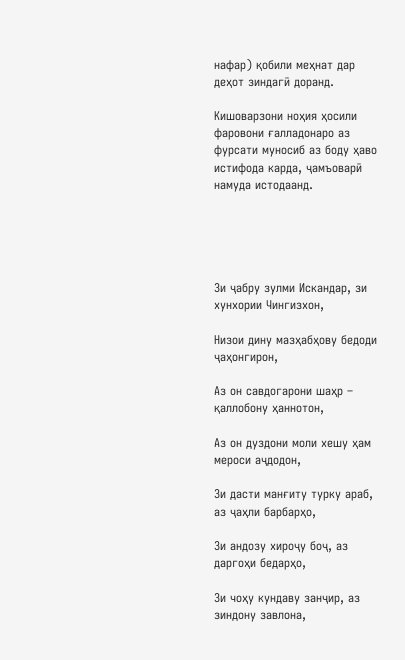нафар) қобили меҳнат дар деҳот зиндагӣ доранд.

Кишоварзони ноҳия ҳосили фаровони ғалладонаро аз фурсати муносиб аз боду ҳаво истифода карда, ҷамъоварӣ намуда истодаанд.





Зи ҷабру зулми Искандар, зи хунхории Чингизхон,

Низои дину мазҳабҳову бедоди ҷаҳонгирон,

Аз он савдогарони шаҳр – қаллобону ҳаннотон,

Аз он дуздони моли хешу ҳам мероси аҷдодон,

Зи дасти манғиту турку араб, аз ҷаҳли барбарҳо,

Зи андозу хироҷу боҷ, аз даргоҳи бедарҳо,

Зи чоҳу кундаву занҷир, аз зиндону завлона,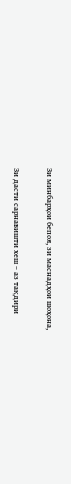Зи минбарҳои бепоя, зи маснадҳои шоҳона,

Зи дасти сарнавишти хеш – аз тақдири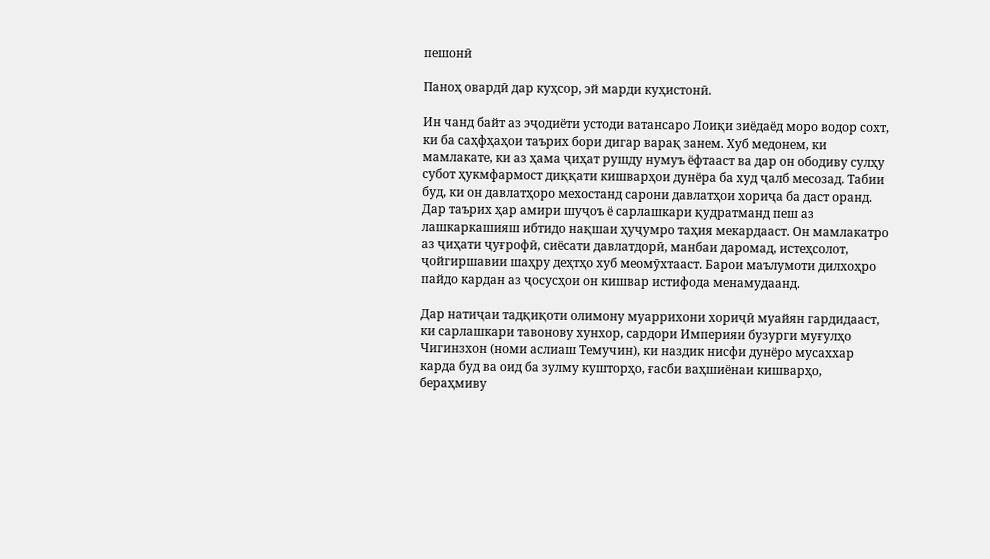пешонӣ

Паноҳ овардӣ дар куҳсор, эй марди куҳистонӣ.

Ин чанд байт аз эҷодиёти устоди ватансаро Лоиқи зиёдаёд моро водор сохт, ки ба саҳфҳаҳои таърих бори дигар варақ занем. Хуб медонем, ки мамлакате, ки аз ҳама ҷиҳат рушду нумуъ ёфтааст ва дар он ободиву сулҳу субот ҳукмфармост диққати кишварҳои дунёра ба худ ҷалб месозад. Табии буд, ки он давлатҳоро мехостанд сарони давлатҳои хориҷа ба даст оранд. Дар таърих ҳар амири шуҷоъ ё сарлашкари қудратманд пеш аз лашкаркашияш ибтидо нақшаи ҳуҷумро таҳия мекардааст. Он мамлакатро аз ҷиҳати ҷуғрофӣ, сиёсати давлатдорӣ, манбаи даромад, истеҳсолот, ҷойгиршавии шаҳру деҳтҳо хуб меомӯхтааст. Барои маълумоти дилхоҳро пайдо кардан аз ҷосусҳои он кишвар истифода менамудаанд.

Дар натиҷаи тадқиқоти олимону муаррихони хориҷӣ муайян гардидааст, ки сарлашкари тавонову хунхор, сардори Империяи бузурги муғулҳо Чигинзхон (номи аслиаш Темучин), ки наздик нисфи дунёро мусаххар карда буд ва оид ба зулму кушторҳо, ғасби ваҳшиёнаи кишварҳо, бераҳмиву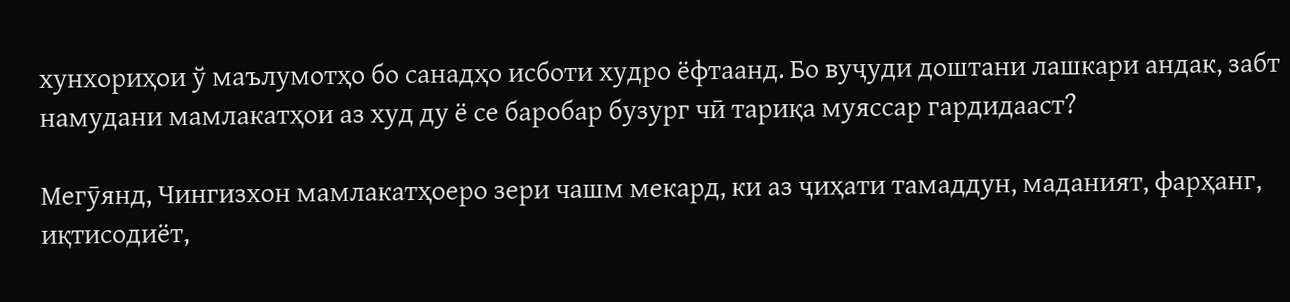хунхориҳои ў маълумотҳо бо санадҳо исботи худро ёфтаанд. Бо вуҷуди доштани лашкари андак, забт намудани мамлакатҳои аз худ ду ё се баробар бузург чӣ тариқа муяссар гардидааст?

Мегӯянд, Чингизхон мамлакатҳоеро зери чашм мекард, ки аз ҷиҳати тамаддун, маданият, фарҳанг, иқтисодиёт,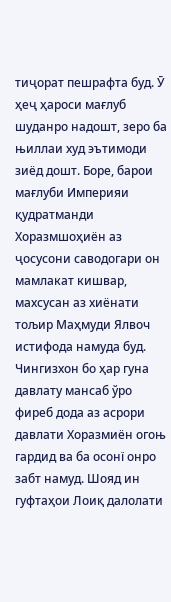тиҷорат пешрафта буд. Ӯ ҳеҷ ҳароси мағлуб шуданро надошт, зеро ба њиллаи худ эътимоди зиёд дошт. Боре, барои мағлуби Империяи қудратманди Хоразмшоҳиён аз ҷосусони саводогари он мамлакат кишвар, махсусан аз хиёнати тољир Маҳмуди Ялвоч истифода намуда буд. Чингизхон бо ҳар гуна давлату мансаб ўро фиреб дода аз асрори давлати Хоразмиён огоњ гардид ва ба осонї онро забт намуд. Шояд ин гуфтаҳои Лоиқ далолати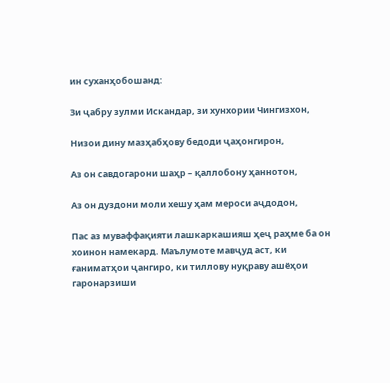ин суханҳобошанд:

Зи ҷабру зулми Искандар, зи хунхории Чингизхон,

Низои дину мазҳабҳову бедоди ҷаҳонгирон,

Аз он савдогарони шаҳр – қаллобону ҳаннотон,

Аз он дуздони моли хешу ҳам мероси аҷдодон,

Пас аз муваффақияти лашкаркашияш ҳеҷ раҳме ба он хоинон намекард. Маълумоте мавҷуд аст, ки ғаниматҳои ҷангиро, ки тиллову нуқраву ашёҳои гаронарзиши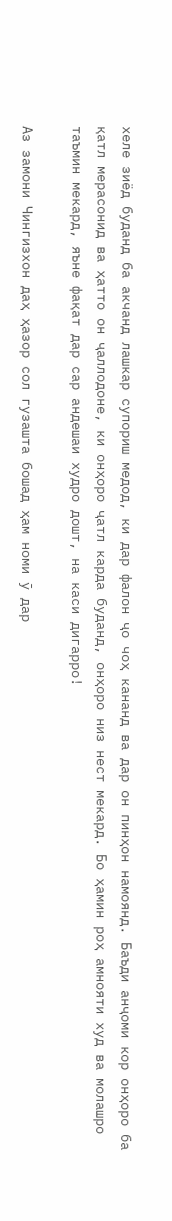хеле зиёд буданд ба акчанд лашкар супориш медод, ки дар фалон ҷо чоҳ кананд ва дар он пинҳон намоянд. Баъди анҷоми кор онҳоро ба қатл мерасонид ва ҳатто он ҷаллодоне, ки онҳоро ҷатл карда буданд, онҳоро низ нест мекард. Бо ҳамин роҳ амнояти худ ва молашро таъмин мекард, яъне фақат дар сар андешаи худро дошт, на каси дигарро!

Аз замони Чингизхон даҳ ҳазор сол гузашта бошад ҳам номи ӯ дар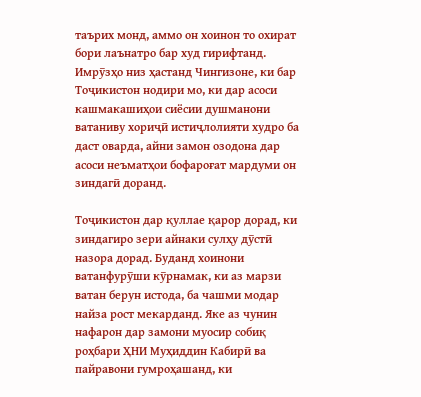таърих монд, аммо он хоинон то охират бори лаънатро бар худ гирифтанд. Имрӯзҳо низ ҳастанд Чингизоне, ки бар Тоҷикистон нодири мо, ки дар асоси кашмакашиҳои сиёсии душманони ватаниву хориҷӣ истиҷлолияти худро ба даст оварда, айни замон озодона дар асоси неъматҳои бофароғат мардуми он зиндагӣ доранд.

Тоҷикистон дар қуллае қарор дорад, ки зиндагиро зери айнаки сулҳу дӯстӣ назора дорад. Буданд хоинони ватанфурӯши кӯрнамак, ки аз марзи ватан берун истода, ба чашми модар найза рост мекарданд. Яке аз чунин нафарон дар замони муосир собиқ роҳбари ҲНИ Муҳиддин Кабирӣ ва пайравони гумроҳашанд, ки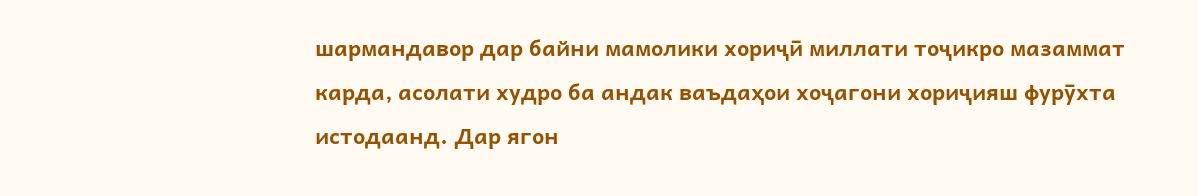шармандавор дар байни мамолики хориҷӣ миллати тоҷикро мазаммат карда, асолати худро ба андак ваъдаҳои хоҷагони хориҷияш фурӯхта истодаанд. Дар ягон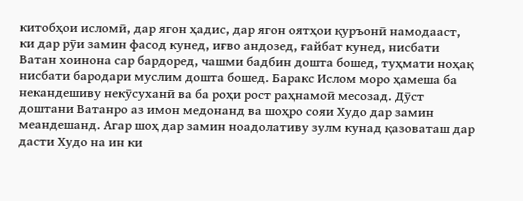китобҳои исломӣ, дар ягон ҳадис, дар ягон оятҳои қуръонӣ намодааст, ки дар рӯи замин фасод кунед, иғво андозед, ғайбат кунед, нисбати Ватан хоинона сар бардоред, чашми бадбин дошта бошед, туҳмати ноҳақ нисбати бародари муслим дошта бошед. Баракс Ислом моро ҳамеша ба некандешиву некӯсуханӣ ва ба роҳи рост раҳнамоӣ месозад. Дӯст доштани Ватанро аз имон медонанд ва шоҳро сояи Худо дар замин меандешанд. Агар шоҳ дар замин ноадолативу зулм кунад қазоваташ дар дасти Худо на ин ки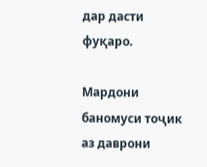дар дасти фуқаро.

Мардони баномуси тоҷик аз даврони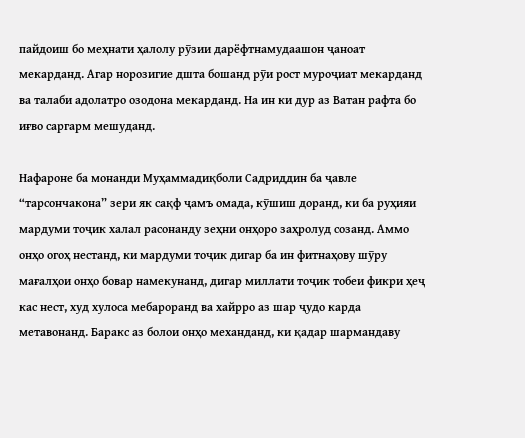пайдоиш бо меҳнати ҳалолу рӯзии дарёфтнамудаашон ҷаноат мекарданд. Агар норозигие дшта бошанд рӯи рост муроҷиат мекарданд ва талаби адолатро озодона мекарданд. На ин ки дур аз Ватан рафта бо иғво саргарм мешуданд.

Нафароне ба монанди Муҳаммадиқболи Садриддин ба ҷавле “тарсончакона” зери як сақф ҷамъ омада, кӯшиш доранд, ки ба руҳияи мардуми тоҷик халал расонанду зеҳни онҳоро заҳролуд созанд. Аммо онҳо огоҳ нестанд, ки мардуми тоҷик дигар ба ин фитнаҳову шӯру мағалҳои онҳо бовар намекунанд, дигар миллати тоҷик тобеи фикри ҳеҷ кас нест, худ хулоса мебароранд ва хайрро аз шар ҷудо карда метавонанд. Баракс аз болои онҳо механданд, ки қадар шармандаву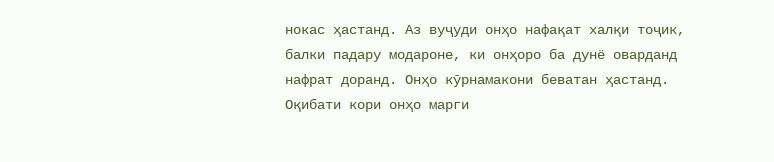нокас ҳастанд. Аз вуҷуди онҳо нафақат халқи тоҷик, балки падару модароне, ки онҳоро ба дунё оварданд нафрат доранд. Онҳо кӯрнамакони беватан ҳастанд. Оқибати кори онҳо марги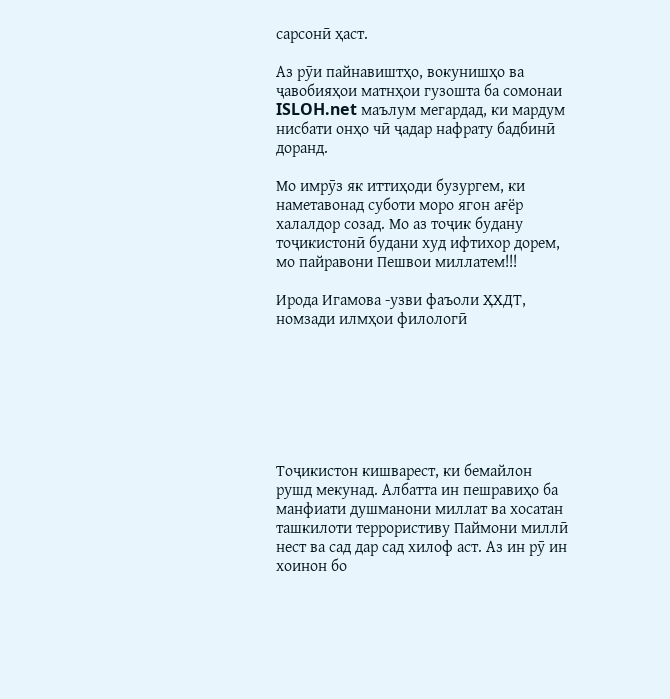сарсонӣ ҳаст.

Аз рӯи пайнавиштҳо, вокунишҳо ва ҷавобияҳои матнҳои гузошта ба сомонаи ISLOH.net маълум мегардад, ки мардум нисбати онҳо чӣ ҷадар нафрату бадбинӣ доранд.

Мо имрӯз як иттиҳоди бузургем, ки наметавонад суботи моро ягон ағёр халалдор созад. Мо аз тоҷик будану тоҷикистонӣ будани худ ифтихор дорем, мо пайравони Пешвои миллатем!!!

Ирода Игамова -узви фаъоли ҲХДТ, номзади илмҳои филологӣ







Тоҷикистон кишварест, ки бемайлон рушд мекунад. Албатта ин пешравиҳо ба манфиати душманони миллат ва хосатан ташкилоти террористиву Паймони миллӣ нест ва сад дар сад хилоф аст. Аз ин рӯ ин хоинон бо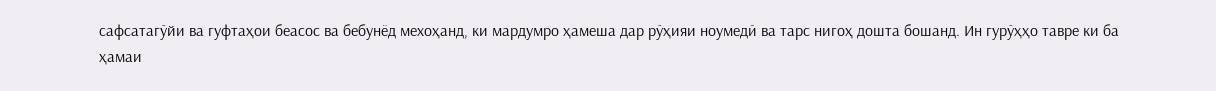сафсатагӯйи ва гуфтаҳои беасос ва бебунёд мехоҳанд, ки мардумро ҳамеша дар рӯҳияи ноумедӣ ва тарс нигоҳ дошта бошанд. Ин гурӯҳҳо тавре ки ба ҳамаи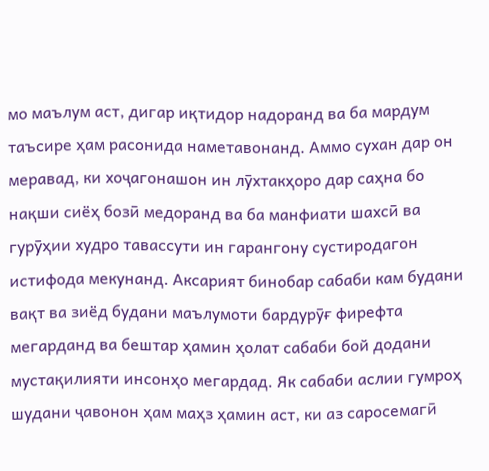мо маълум аст, дигар иқтидор надоранд ва ба мардум таъсире ҳам расонида наметавонанд. Аммо сухан дар он меравад, ки хоҷагонашон ин лӯхтакҳоро дар саҳна бо нақши сиёҳ бозӣ медоранд ва ба манфиати шахсӣ ва гурӯҳии худро тавассути ин гарангону сустиродагон истифода мекунанд. Аксарият бинобар сабаби кам будани вақт ва зиёд будани маълумоти бардурӯғ фирефта мегарданд ва бештар ҳамин ҳолат сабаби бой додани мустақилияти инсонҳо мегардад. Як сабаби аслии гумроҳ шудани ҷавонон ҳам маҳз ҳамин аст, ки аз саросемагӣ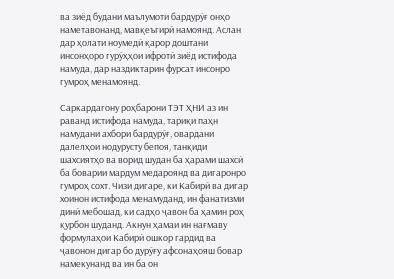ва зиёд будани маълумоти бардурӯғ онҳо наметавонанд, мавқеъгирӣ намоянд. Аслан дар ҳолати ноумедӣ қарор доштани инсонҳоро гурӯҳҳои ифротӣ зиёд истифода намуда, дар наздиктарин фурсат инсонро гумроҳ менамоянд.

Саркардагону роҳбарони ТЭТ ҲНИ аз ин раванд истифода намуда, тариқи паҳн намудани ахбори бардурӯғ, овардани далелҳои нодурусту бепоя, танқиди шахсиятҳо ва ворид шудан ба ҳарами шахсӣ ба боварии мардум медароянд ва дигаронро гумроҳ сохт. Чизи дигаре, ки Кабирӣ ва дигар хоинон истифода менамуданд, ин фанатизми динӣ мебошад, ки садҳо ҷавон ба ҳамин роҳ қурбон шуданд. Акнун ҳамаи ин нағмаву формулаҳои Кабирӣ ошкор гардид ва ҷавонон дигар бо дурӯғу афсонаҳояш бовар намекунанд ва ин ба он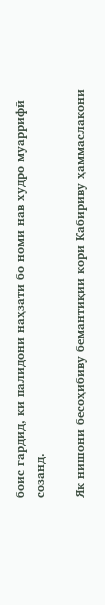боис гардид, ки палидони наҳзати бо номи нав худро муаррифӣ созанд.

Як нишони бесоҳибиву бемантиқии кори Кабириву ҳаммаслакони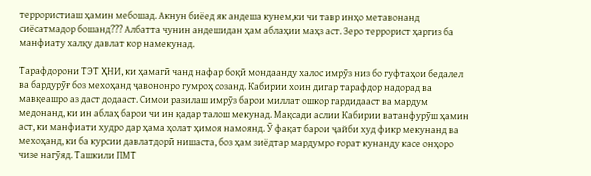террористиаш ҳамин мебошад. Акнун биёед як андеша кунем,ки чи тавр инҳо метавонанд сиёсатмадор бошанд??? Албатта чунин андешидан ҳам аблаҳии маҳз аст. Зеро террорист ҳаргиз ба манфиату халқу давлат кор намекунад.

Тарафдорони ТЭТ ҲНИ, ки ҳамагӣ чанд нафар боқӣ мондаанду халос имрӯз низ бо гуфтаҳои бедалел ва бардурӯғ боз мехоҳанд ҷавононро гумроҳ созанд. Кабирии хоин дигар тарафдор надорад ва мавқеашро аз даст додааст. Симои разилаш имрӯз барои миллат ошкор гардидааст ва мардум медонанд, ки ин аблаҳ барои чи ин қадар талош мекунад. Мақсади аслии Кабирии ватанфурӯш ҳамин аст, ки манфиати худро дар ҳама ҳолат ҳимоя намоянд. Ӯ фақат барои ҷайби худ фикр мекунанд ва мехоҳанд, ки ба курсии давлатдорӣ нишаста, боз ҳам зиёдтар мардумро ғорат кунанду касе онҳоро чизе нагӯяд. Ташкили ПМТ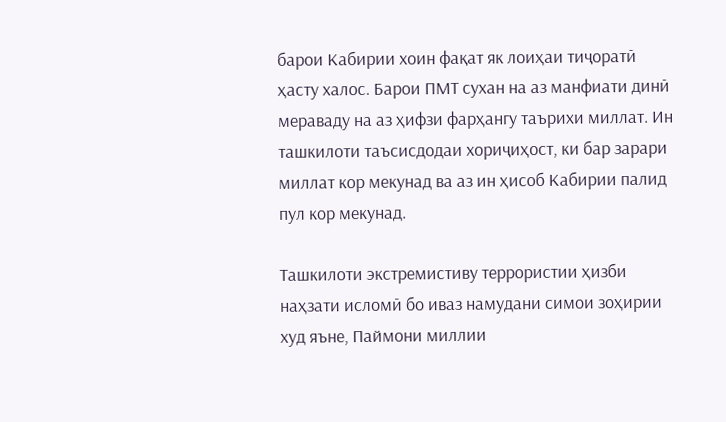барои Кабирии хоин фақат як лоиҳаи тиҷоратӣ ҳасту халос. Барои ПМТ сухан на аз манфиати динӣ мераваду на аз ҳифзи фарҳангу таърихи миллат. Ин ташкилоти таъсисдодаи хориҷиҳост, ки бар зарари миллат кор мекунад ва аз ин ҳисоб Кабирии палид пул кор мекунад.

Ташкилоти экстремистиву террористии ҳизби наҳзати исломӣ бо иваз намудани симои зоҳирии худ яъне, Паймони миллии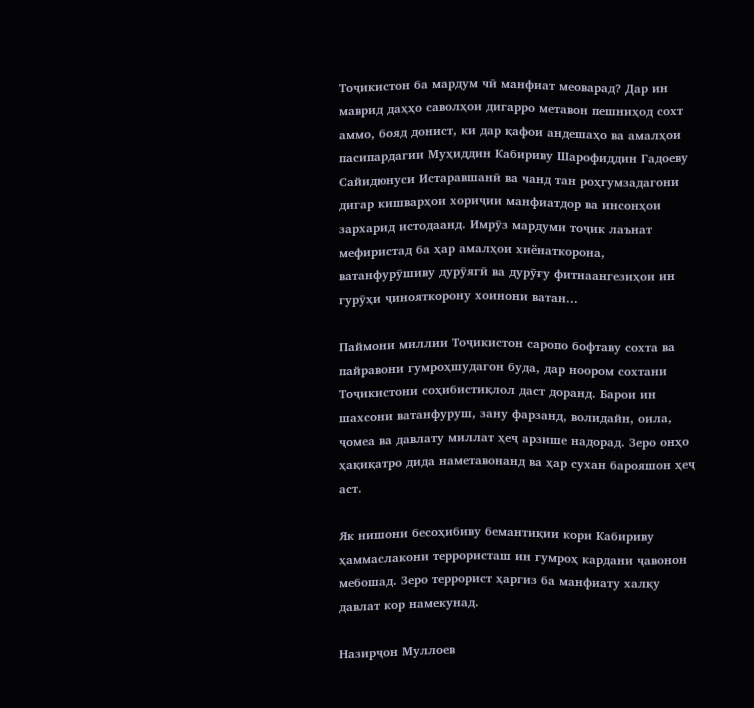Тоҷикистон ба мардум чӣ манфиат меоварад? Дар ин маврид даҳҳо саволҳои дигарро метавон пешниҳод сохт аммо, бояд донист, ки дар қафои андешаҳо ва амалҳои пасипардагии Муҳиддин Кабириву Шарофиддин Гадоеву Сайидюнуси Истаравшанӣ ва чанд тан роҳгумзадагони дигар кишварҳои хориҷии манфиатдор ва инсонҳои зархарид истодаанд. Имрӯз мардуми тоҷик лаънат мефиристад ба ҳар амалҳои хиёнаткорона, ватанфурӯшиву дурӯягӣ ва дурӯғу фитнаангезиҳои ин гурӯҳи ҷинояткорону хоинони ватан...

Паймони миллии Тоҷикистон саропо бофтаву сохта ва пайравони гумроҳшудагон буда, дар ноором сохтани Тоҷикистони соҳибистиқлол даст доранд. Барои ин шахсони ватанфуруш, зану фарзанд, волидайн, оила, ҷомеа ва давлату миллат ҳеҷ арзише надорад. Зеро онҳо ҳақиқатро дида наметавонанд ва ҳар сухан барояшон ҳеҷ аст.

Як нишони бесоҳибиву бемантиқии кори Кабириву ҳаммаслакони террористаш ин гумроҳ кардани ҷавонон мебошад. Зеро террорист ҳаргиз ба манфиату халқу давлат кор намекунад.

Назирҷон Муллоев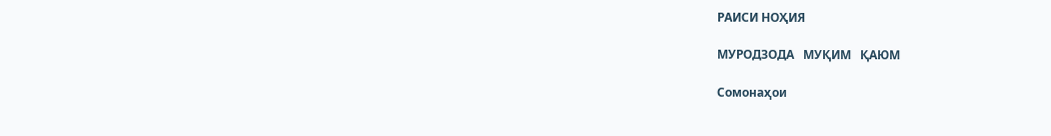РАИСИ НОҲИЯ

МУРОДЗОДА   МУҚИМ   ҚАЮМ

Сомонаҳои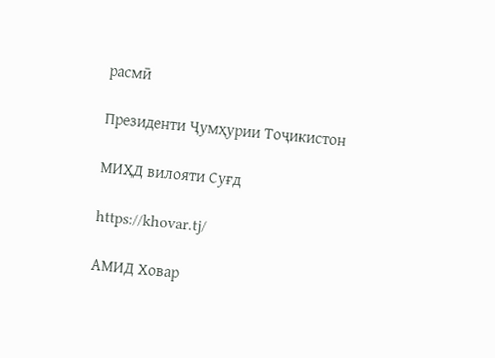расмӣ

Президенти Ҷумҳурии Тоҷикистон

МИҲД вилояти Суғд

https://khovar.tj/

АМИД Ховар